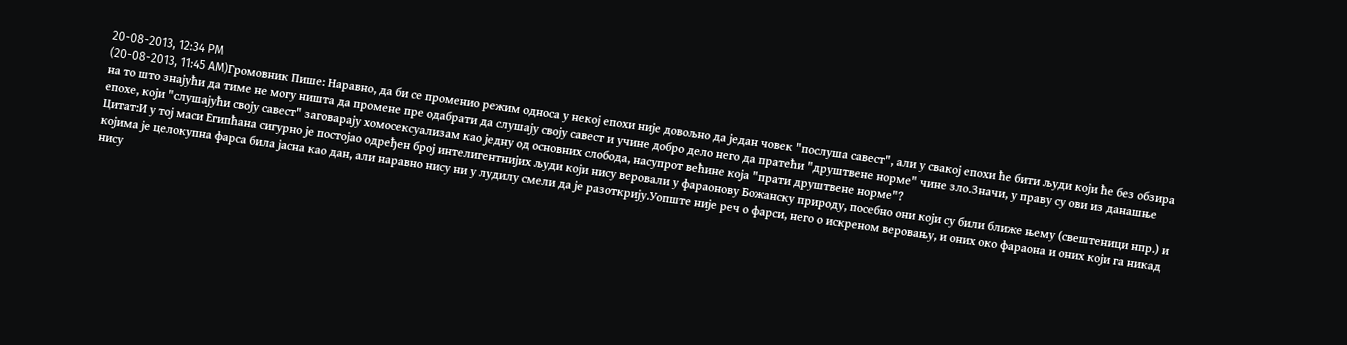20-08-2013, 12:34 PM
(20-08-2013, 11:45 AM)Громовник Пише: Наравно, да би се променио режим односа у некој епохи није довољно да један човек "послуша савест", али у свакој епохи ће бити људи који ће без обзира на то што знајући да тиме не могу ништа да промене пре одабрати да слушају своју савест и учине добро дело него да пратећи "друштвене норме" чине зло.Значи, у праву су ови из данашње епохе, који "слушајући своју савест" заговарају хомосексуализам као једну од основних слобода, насупрот већине која "прати друштвене норме"?
Цитат:И у тој маси Египћана сигурно је постојао одређен број интелигентнијих људи који нису веровали у фараонову Божанску природу, посебно они који су били ближе њему (свештеници нпр.) и којима је целокупна фарса била јасна као дан, али наравно нису ни у лудилу смели да је разоткрију.Уопште није реч о фарси, него о искреном веровању, и оних око фараона и оних који га никад нису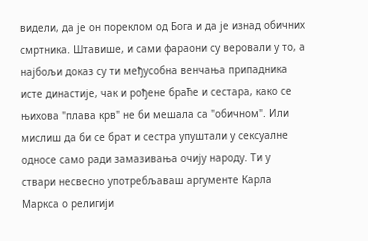видели, да је он пореклом од Бога и да је изнад обичних смртника. Штавише, и сами фараони су веровали у то, а најбољи доказ су ти међусобна венчања припадника исте династије, чак и рођене браће и сестара, како се њихова "плава крв" не би мешала са "обичном". Или мислиш да би се брат и сестра упуштали у сексуалне односе само ради замазивања очију народу. Ти у ствари несвесно употребљаваш аргументе Карла Маркса о религији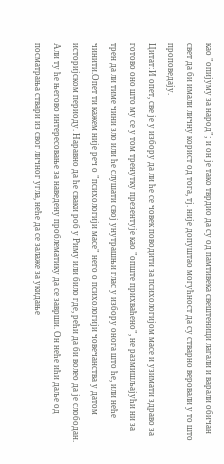као "опијуму за народ"; и он је тако тврдио да су од памтивека свештеници лагали и варали обичан свет да би имали личну корист од тога, тј. није допуштао могућност да су стварно веровали у то што проповедају.
Цитат:И опет, све је у избору да ли ће се човек поводити за психологијом масе и узимати здраво за готово оно што му се у том тренутку презентује као "опште прихваћено", не размишљајући ни за трен да ли тиме чини зло или ће слушати свој унутрашњи глас у избору онога што ће, или неће чинити.Опет ти кажем није реч о "психологији масе" него о психологији човечанства у датом историјском периоду. Наравно да ће сваки роб у Риму или било где, рећи да би волео да је слободан. Али ту ће његово интересовање за наведену проблематику да се заврши. Он неће ићи даље од посматрања ствари из свог личног угла, неће да се залаже за укидање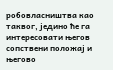робовласништва као таквог, једино ће га интересовати његов сопствени положај и његово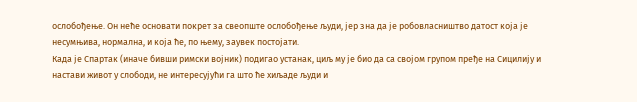ослобођење. Он неће основати покрет за свеопште ослобођење људи, јер зна да је робовласништво датост која је несумњива, нормална, и која ће, по њему, заувек постојати.
Када је Спартак (иначе бивши римски војник) подигао устанак, циљ му је био да са својом групом пређе на Сицилију и настави живот у слободи, не интересујући га што ће хиљаде људи и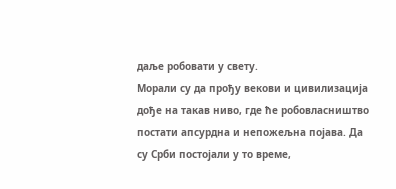даље робовати у свету.
Морали су да прођу векови и цивилизација дође на такав ниво, где ће робовласништво постати апсурдна и непожељна појава. Да су Срби постојали у то време,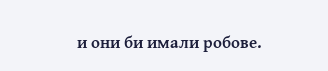и они би имали робове.